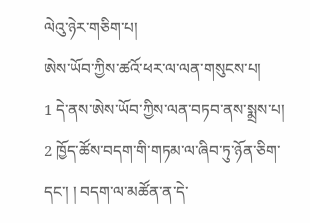ལེའུ་ཉེར་གཅིག་པ།
ཨེས་ཡོབ་ཀྱིས་ཚའོ་ཕར་ལ་ལན་གསུངས་པ།
1 དེ་ནས་ཨེས་ཡོབ་ཀྱིས་ལན་བཏབ་ནས་སྨྲས་པ།
2 ཁྱོད་ཚོས་བདག་གི་གཏམ་ལ་ཞིབ་ཏུ་ཉོན་ཅིག་དང་། ། བདག་ལ་མཚོན་ན་དེ་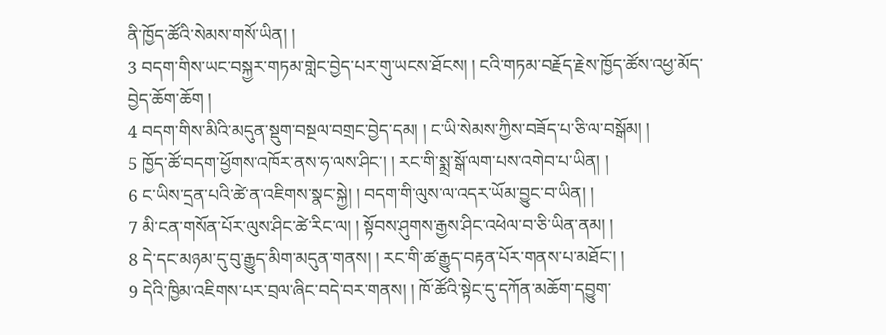ནི་ཁྱོད་ཚོའི་སེམས་གསོ་ཡིན། །
3 བདག་གིས་ཡང་བསྐྱར་གཏམ་གླེང་བྱེད་པར་གུ་ཡངས་ཐོངས། ། ངའི་གཏམ་བརྗོད་རྗེས་ཁྱོད་ཚོས་འཕྱ་མོད་བྱེད་ཆོག་ཆོག །
4 བདག་གིས་མིའི་མདུན་སྡུག་བསྔལ་བགྲང་བྱེད་དམ། ། ང་ཡི་སེམས་ཀྱིས་བཟོད་པ་ཅི་ལ་བསྒོམ། །
5 ཁྱོད་ཚོ་བདག་ཕྱོགས་འཁོར་ནས་ཧ་ལས་ཤིང་། ། རང་གི་སྨྲ་སྒོ་ལག་པས་འགེབ་པ་ཡིན། །
6 ང་ཡིས་དྲན་པའི་ཚེ་ན་འཇིགས་སྣང་སྐྱེ། ། བདག་གི་ལུས་ལ་འདར་ཡོམ་བྱུང་བ་ཡིན། །
7 མི་ངན་གསོན་པོར་ལུས་ཤིང་ཚེ་རིང་ལ། ། སྟོབས་ཤུགས་རྒྱས་ཤིང་འཕེལ་བ་ཅི་ཡིན་ནམ། །
8 དེ་དང་མཉམ་དུ་བུ་རྒྱུད་མིག་མདུན་གནས། ། རང་གི་ཚ་རྒྱུད་བརྟན་པོར་གནས་པ་མཐོང་། །
9 དེའི་ཁྱིམ་འཇིགས་པར་བྲལ་ཞིང་བདེ་བར་གནས། ། ཁོ་ཚོའི་སྟེང་དུ་དཀོན་མཆོག་དབྱུག་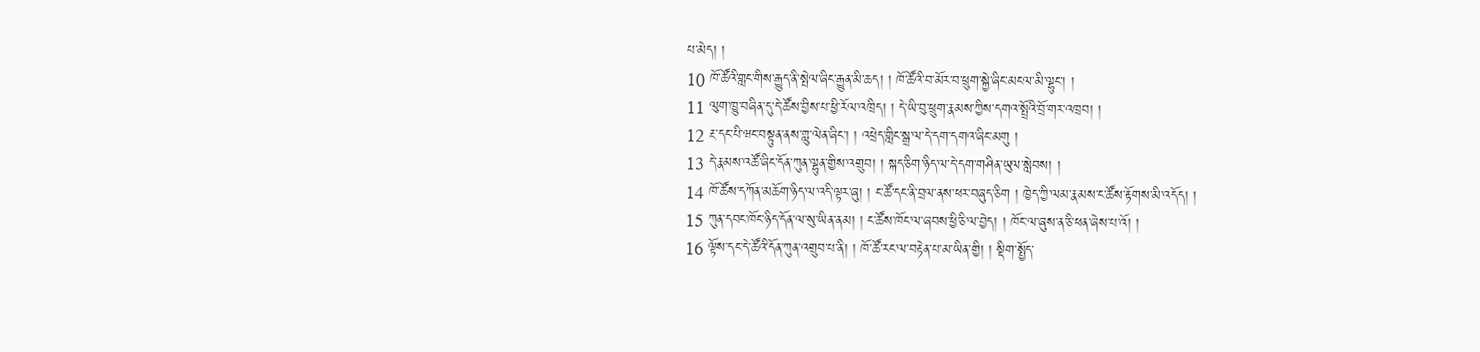པ་མེད། །
10 ཁོ་ཚོའི་གླང་གིས་རྒྱུད་ནི་སྤེལ་ཞིང་རྒྱུན་མི་ཆད། ། ཁོ་ཚོའི་བ་མོར་བ་ཕྲུག་སྐྱེ་ཞིང་མངལ་མི་ལྷུང་། །
11 ལུག་ཁྱུ་བཞིན་དུ་དེ་ཚོས་བྱིས་པ་ཕྱི་རོལ་འཁྲིད། ། དེ་ཡི་བུ་ཕྲུག་རྣམས་ཀྱིས་དགའ་སྤྲོའི་བྲོ་གར་འཁྲབ། །
12 རྔ་དང་པི་ཝང་བསྟུན་ནས་གླུ་ལེན་ཞིང་། ། འཕྲེད་གླིང་སྒྲ་ལ་དེ་དག་དགའ་ཞིང་མགུ །
13 དེ་རྣམས་འཚོ་ཞིང་དོན་ཀུན་ལྷུན་གྱིས་འགྲུབ། ། སྐད་ཅིག་ཉིད་ལ་དེ་དག་གཤིན་ཡུལ་སླེབས། །
14 ཁོ་ཚོས་དཀོན་མཆོག་ཉིད་ལ་འདི་ལྟར་ཞུ། ། ང་ཚོ་དང་ནི་བྲལ་ནས་ཕར་བཞུད་ཅིག ། ཁྱེད་ཀྱི་ལམ་རྣམས་ང་ཚོས་རྟོགས་མི་འདོད། །
15 ཀུན་དབང་ཁོང་ཉིད་དོན་ལ་སུ་ཡིན་ནམ། ། ང་ཚོས་ཁོང་ལ་ཞབས་ཕྱི་ཅི་ལ་བྱེད། ། ཁོང་ལ་ཞུས་ན་ཅི་ཕན་ཞེས་པ་འོ། །
16 ལྟོས་དང་དེ་ཚོའི་དོན་ཀུན་འགྲུབ་པ་ནི། ། ཁོ་ཚོ་རང་ལ་བརྟེན་པ་མ་ཡིན་གྱི། ། སྡིག་སྤྱོད་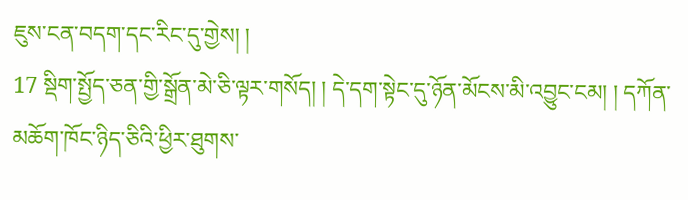ཇུས་ངན་བདག་དང་རིང་དུ་གྱེས། །
17 སྡིག་སྤྱོད་ཅན་གྱི་སྒྲོན་མེ་ཅི་ལྟར་གསོད། ། དེ་དག་སྟེང་དུ་ཉོན་མོངས་མི་འབྱུང་ངམ། ། དཀོན་མཆོག་ཁོང་ཉིད་ཅིའི་ཕྱིར་ཐུགས་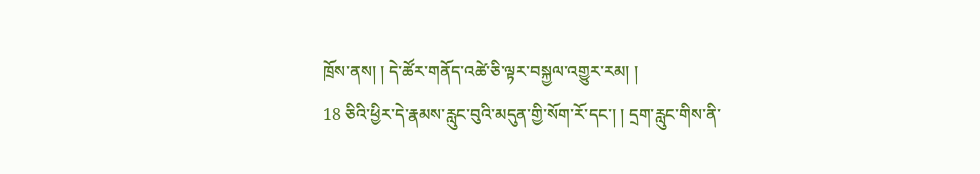ཁྲོས་ནས། ། དེ་ཚོར་གནོད་འཚེ་ཅི་ལྟར་བསྐྱལ་འགྱུར་རམ། །
18 ཅིའི་ཕྱིར་དེ་རྣམས་རླུང་བུའི་མདུན་གྱི་སོག་རོ་དང་། ། དྲག་རླུང་གིས་ནི་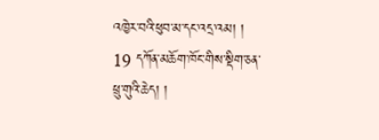འཁྱེར་བའི་ཕུབ་མ་དང་འདྲ་འམ། །
19 དཀོན་མཆོག་ཁོང་གིས་སྡིག་ཅན་ཕྲུ་གུའི་ཆེད། །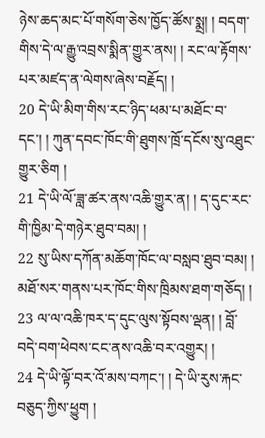ཉེས་ཆད་མང་པོ་གསོག་ཅེས་ཁྱོད་ཚོས་སྨྲ། ། བདག་གིས་དེ་ལ་རྒྱུ་འབྲས་སྨིན་གྱུར་ནས། ། རང་ལ་རྟོགས་པར་མཛད་ན་ལེགས་ཞེས་བརྗོད། །
20 དེ་ཡི་མིག་གིས་རང་ཉིད་ཕམ་པ་མཐོང་བ་དང་། ། ཀུན་དབང་ཁོང་གི་ཐུགས་ཁྲོ་དངོས་སུ་འཐུང་གྱུར་ཅིག །
21 དེ་ཡི་ལོ་ཟླ་ཚར་ནས་འཆི་གྱུར་ན། ། ད་དུང་རང་གི་ཁྱིམ་དེ་གཉེར་ཐུབ་བམ། །
22 སུ་ཡིས་དཀོན་མཆོག་ཁོང་ལ་བསླབ་ཐུབ་བམ། ། མཐོ་སར་གནས་པར་ཁོང་གིས་ཁྲིམས་ཐག་གཅོད། །
23 ལ་ལ་འཆི་ཁར་ད་དུང་ལུས་སྟོབས་ལྡན། ། བློ་བདེ་བག་ཕེབས་ངང་ནས་འཆི་བར་འགྱུར། །
24 དེ་ཡི་ལྟོ་བར་འོ་མས་བཀང་། ། དེ་ཡི་རུས་རྐང་བཅུད་ཀྱིས་ཕྱུག །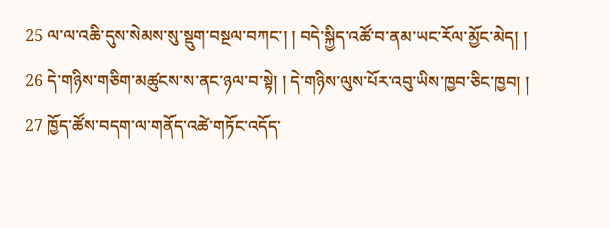25 ལ་ལ་འཆི་དུས་སེམས་སུ་སྡུག་བསྔལ་བཀང་། ། བདེ་སྐྱིད་འཚོ་བ་ནམ་ཡང་རོལ་མྱོང་མེད། །
26 དེ་གཉིས་གཅིག་མཚུངས་ས་ནང་ཉལ་བ་སྟེ། ། དེ་གཉིས་ལུས་པོར་འབུ་ཡིས་ཁྱབ་ཅིང་ཁྱབ། །
27 ཁྱོད་ཚོས་བདག་ལ་གནོད་འཚེ་གཏོང་འདོད་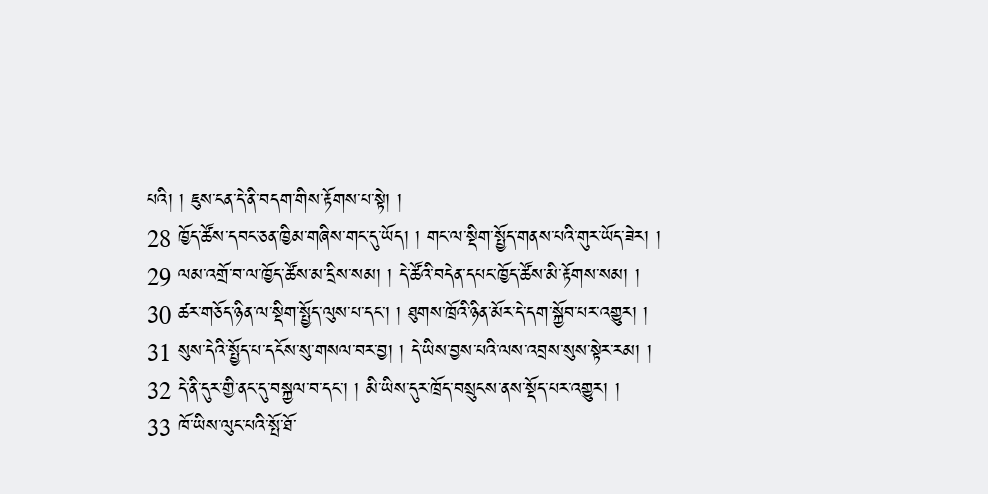པའི། ། ཇུས་ངན་དེ་ནི་བདག་གིས་རྟོགས་པ་སྟེ། །
28 ཁྱོད་ཚོས་དབང་ཅན་ཁྱིམ་གཞིས་གང་དུ་ཡོད། ། གང་ལ་སྡིག་སྤྱོད་གནས་པའི་གུར་ཡོད་ཟེར། །
29 ལམ་འགྲོ་བ་ལ་ཁྱོད་ཚོས་མ་དྲིས་སམ། ། དེ་ཚོའི་བདེན་དཔང་ཁྱོད་ཚོས་མི་རྟོགས་སམ། །
30 ཚར་གཅོད་ཉིན་ལ་སྡིག་སྤྱོད་ལུས་པ་དང་། ། ཐུགས་ཁྲོའི་ཉིན་མོར་དེ་དག་སྐྱོབ་པར་འགྱུར། །
31 སུས་དེའི་སྤྱོད་པ་དངོས་སུ་གསལ་བར་བྱ། ། དེ་ཡིས་བྱས་པའི་ལས་འབྲས་སུས་སྟེར་རམ། །
32 དེ་ནི་དུར་གྱི་ནང་དུ་བསྐྱལ་བ་དང་། ། མི་ཡིས་དུར་ཁྲོད་བསྲུངས་ནས་སྡོད་པར་འགྱུར། །
33 ཁོ་ཡིས་ལུང་པའི་སྤོ་ཐོ་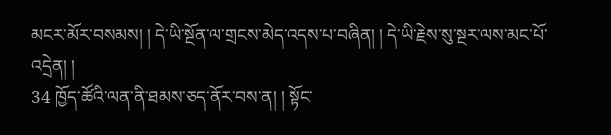མངར་མོར་བསམས། ། དེ་ཡི་སྔོན་ལ་གྲངས་མེད་འདས་པ་བཞིན། ། དེ་ཡི་རྗེས་སུ་སྔར་ལས་མང་པོ་འདྲེན། །
34 ཁྱོད་ཚོའི་ལན་ནི་ཐམས་ཅད་ནོར་བས་ན། ། སྟོང་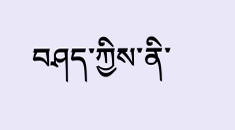བཤད་ཀྱིས་ནི་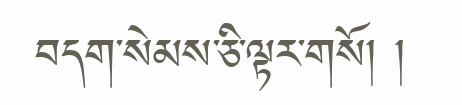བདག་སེམས་ཅི་ལྟར་གསོ། །